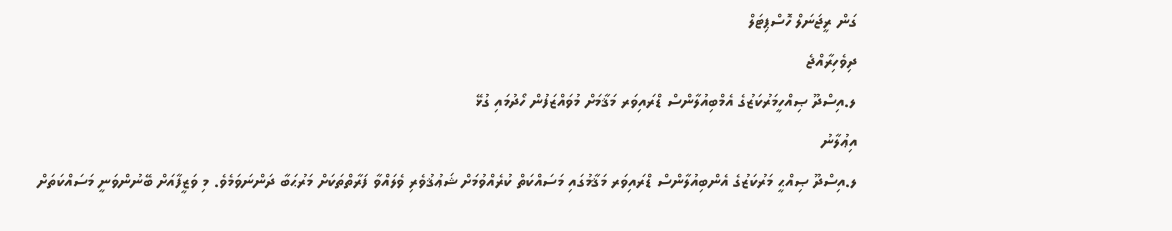ގަން ރީޖަނަލް ހޮސްޕިޓަލް
ދިވެހިރާއްޖެ
ލ.އިސްދޫ ޞިއްހީމަރުކަޒުގެ އެމްބިއުލާންސް ޑްރައިވަރ މަޤާމަށް މުވައްޒަފުން ހޯދުމައި ގުޅޭ
އިޢުލާނު
ލ.އިސްދޫ ޞިއްޙީ މަރުކަޒުގެ އެންބިއުލާންސް ޑްރައިވަރ މަޤާމުގައި މަސައްކަތް ކުރެއްވުމަށް ޝަޢުޤުވެރި ވެލައްވާ ފަރާތްތަކަށް މަރުޙަބާ ދަންނަވަމެވެ. މި ވަޒީފާއަށް ބޭނުންވަނީ މަސައްކަތަށް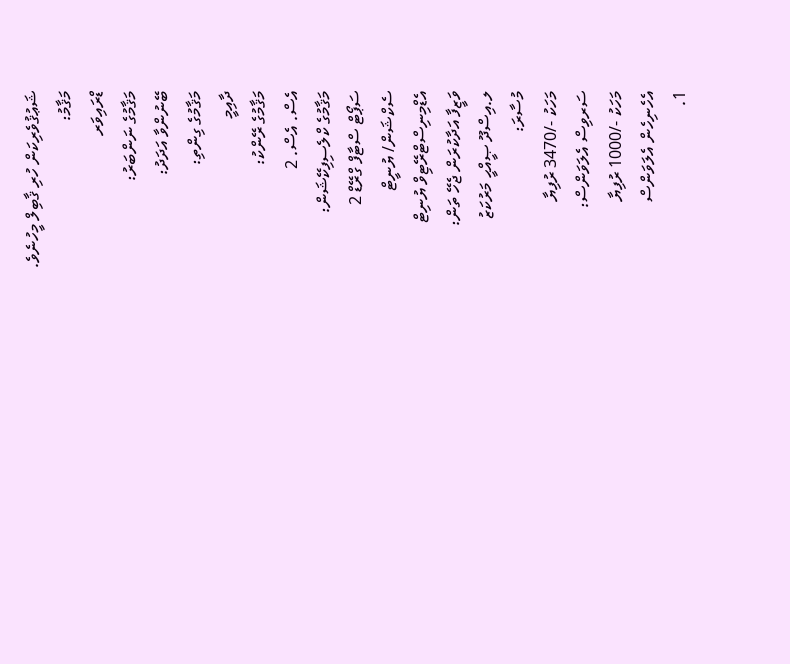ޝަޢުޤުވެރިކަން ހުރި ޤާބިލް މީހުނެވެ.
މަޤާމު:
ޑްރައިވަރ
މަޤާމުގެ ނަންބަރު:
ބޭނުންވާ އަދަދު:
މަޤާމުގެ ގިންތި:
ދާއިމީ
މަޤާމުގެ ރޭންކު:
އެސް. އެސް. 2
މަޤާމުގެ ކްލެސިފިކޭޝަން:
ސަޕޯޓް ސްޓާފް ގްރޭޑް 2
ސެކްޝަން/ ޔުނީޓް
އެޑްމިނިސްޓްރޭޓިވް ޔުނިޓް
ވަޒީފާ އަދާކުރަން ޖެހޭ ތަން:
ލ.އިސްދޫ ޞީއްޙީ މަރުކަޒު
މުސާރަ:
މަހަކު -/3470 ރުފިޔާ
ސަރވިސް އެލަވަންސް:
މަހަކު -/1000 ރުފިޔާ
އެހެނިހެން އެލަވަންސް
1.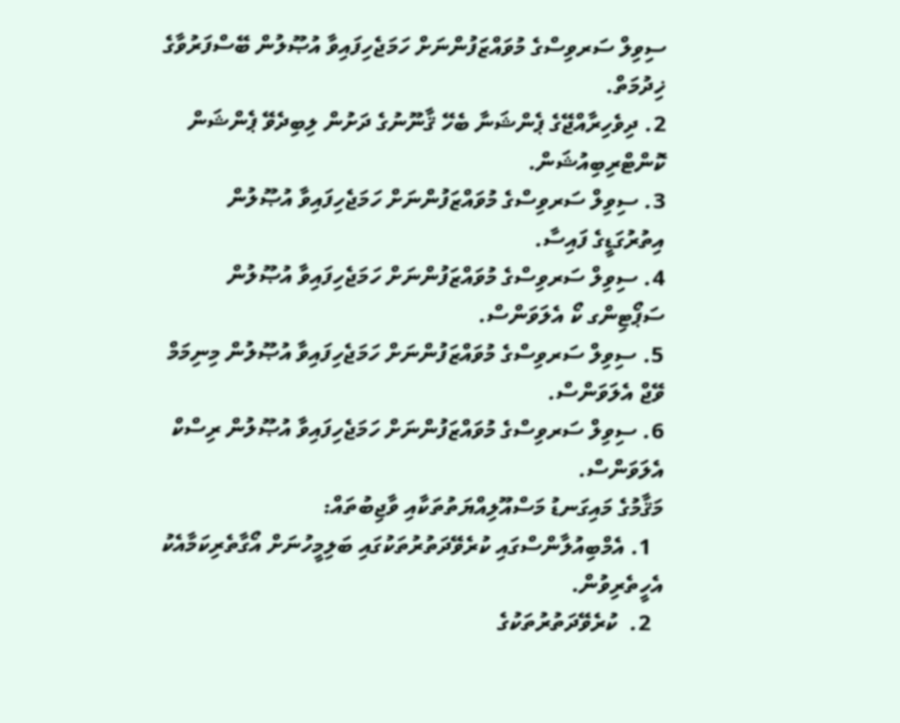ސިވިލް ސަރވިސްގެ މުވައްޒަފުންނަށް ހަމަޖެހިފައިވާ އުޞޫލުން ބޭސްފަރުވާގެ ޚިދުމަތް.
2. ދިވެހިރާއްޖޭގެ ޕެންޝަނާ ބެހޭ ޤާނޫނުގެ ދަށުން ލިބިދެވޭ ޕެންޝަން ކޮންޓްރިބިއުޝަން.
3. ސިވިލް ސަރވިސްގެ މުވައްޒަފުންނަށް ހަމަޖެހިފައިވާ އުޞޫލުން އިތުރުގަޑީގެ ފައިސާ.
4. ސިވިލް ސަރވިސްގެ މުވައްޒަފުންނަށް ހަމަޖެހިފައިވާ އުޞޫލުން ސަޕޯޓިންގ ކޯ އެލަވަންސް.
5. ސިވިލް ސަރވިސްގެ މުވައްޒަފުންނަށް ހަމަޖެހިފައިވާ އުޞޫލުން މިނިމަމް ވޭޖް އެލަވަންސް.
6. ސިވިލް ސަރވިސްގެ މުވައްޒަފުންނަށް ހަމަޖެހިފައިވާ އުޞޫލުން ރިސްކް އެލަވަންސް.
މަޤާމުގެ މައިގަނޑު މަސްއޫލިއްޔަތުތަކާއި ވާޖިބުތައް:
  1. އެމްބިއުލާންސްގައި ކުރެވޭދަތުރުތަކުގައި ބަލިމީހުނަށް އޯގާތެރިކަމާއެކު އެހީތެރިވުން.
  2.  ކުރެވޭދަތުރުތަކުގެ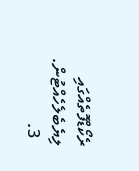ރެކޯޑްފޮތެއްގައި ލިޔެބެލެހެއްޓުން.
  3.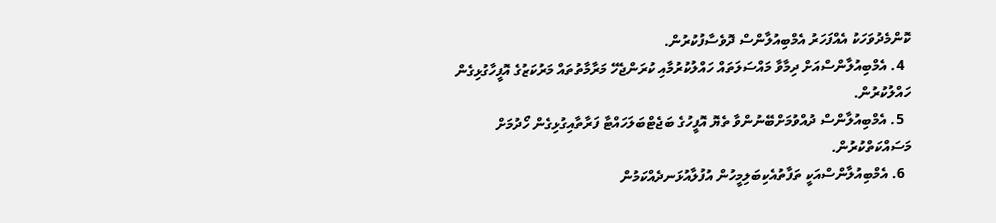ކޮންމެދުވަހަކު އެއްފަހަރު އެމްބިއުލާންސް ދޮވެސާފުކުރުން.
  4. އެމްބިއުލާންސްއަށް ދިމާވާ މައްސަލަތައް ހައްލުކުރުމާއި ކުރަންޖެހޭ މަރާމާތުތައް މަރުކަޒުގެ އޮފީހާގުޅިގެން ހައްލުކުރުން.
  5. އެމްބިއުލާންސް ދުއްވުމަށްބޭނުންވާ ތެޔޮ އޮފީހުގެ ބަޖެޓްބަލަހައްޓާ ފަރާތާއިގުޅިގެން ހޯދުމަށް މަސައްކަތްކުރުން.
  6. އެމްބިއުލާންސްއަކީ ތަފާތުއެކިބަލިމީހުން އުފުލާއުޅަނދެއްކަމުން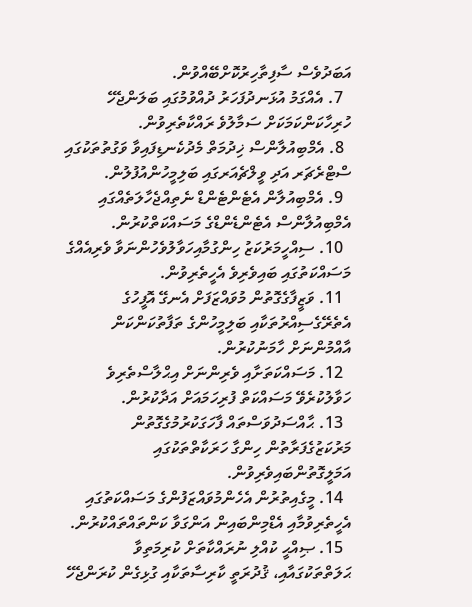އަބަދުވެސް ސާފިތާހިރުކޮށްބޭއްވުން.
  7. އެއްގަމު އުޅަނދުފަހަރު ދުއްވުމުގައި ބަލަންޖެހޭ ހުރިހާކަންކަމަކަށް ސަމާލުވެ ރައްކާތެރިވުން.
  8. އެމްބިއުލާންސް ޚިދުމަތް މެދުކެނޑިފައިވާ ވަގުތުތަކުގައި ސްޓްރެޗަރ އަދި ވީލްޗެއަރގައި ބަލިމީހުންއުފުލުން.
  9. އެމްބިއުލާން އެޓެންޓެންޑް ނެތިއްޖެހާލަތެއްގައި އެމްބިއުލާންސް އެޓެންޑެންޑްގެ މަސައްކަތްކުރުން.
  10. ސިއްހީމަރުކަޒު ހިންގުމާއިހަވާލުވެހުންނަވާ ވެރިއެއްގެ މަސައްކަތުގައި ބައިވެރިވެ އެހީތެރިވުން.
  11. ވަޒީފާގެގޮތުން މުވައްޒަފަށް އެނގޭ އޮފީހުގެ އެތެރޭގެސިއްރުތަކާއި ބަލިމީހުންގެ ތަފާތުކަންކަން އާއްމުންނަށް ހާމަނުކުރުން.
  12. މަސައްކަތަށާއި ވެރިންނަށް އިޙްލާސްތެރިވެ ހަވާލުކުރެވޭ މަސައްކަތް ފުރިހަމައަށް އަދާކުރުން.
  13. ޙާއްސަދުވަސްތައް ފާހަގަކުރުމުގެގޮތުން މަރުކަޒުގެފަރާތުން ހިންގާ ހަރަކާތްތަކުގައި އަމަލީގޮތުންބައިވެރިވުން.
  14. މީގެއިތުރުން އެހެންމުވައްޒަފުންގެ މަސައްކަތުގައި އެހީތެރިވުމާއި އެޑްމިންބައިން އަންގަވާ ކަންތައްތައްކުރުން.
  15. ޞިއްޙީ ކުއްލި ނުރައްކާތަށް ކުރިމަތިވާ ޙަލަތްތަކުގައާއި، ޤުދުރަތީ ކާރިސާތަކާއި ގުޅިގެން ކުރަންޖެހޭ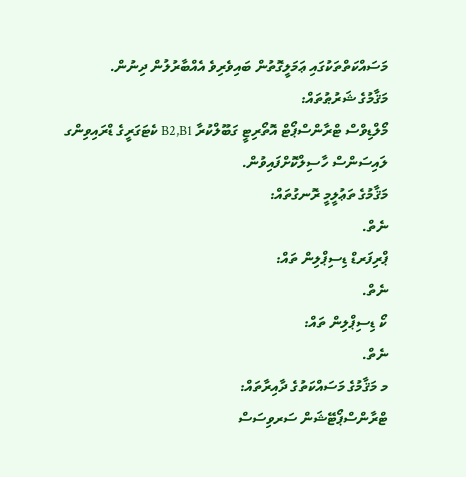މަސައްކަތްތަކުގައި ޢަމަލީގޮތުން ބައިވެރިވެ އެއްބާރުލުން ދިނުން.
މަޤާމުގެ ޝަރުޠުތައް:
މޯލްޑިވްސް ޓްރާންސްޕޯޓް އޮތޯރިޓީ ގަބޫލްކުރާ B2,B1 ކެޓަގަރީގެ ޑްރައިވިންގ ލައިސަންސް ހާސިލްކޮށްފައިވުން.
މަޤާމުގެ ތަޢުލީމީ ރޮނގުތައް:
ނެތް.
ޕްރިފަރޑް ޑިސިޕްލިން ތައް:
ނެތް.
ކޯ ޑިސިޕްލިން ތައް:
ނެތް.
މ މަޤާމުގެ މަސައްކަތުގެ ދާއިރާތައް:
ޓްރާންސްޕޯޓޭޝަން ސަރވިސަސް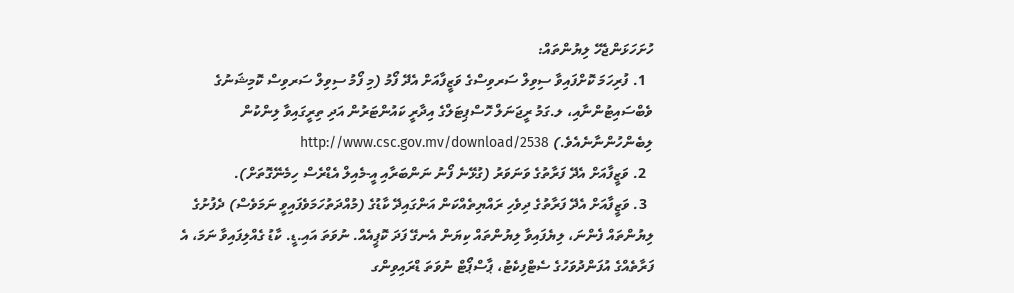ހުށަހަޅަންޖެހޭ ލިޔުންތައް:
  1. ފުރިހަމަ ކޮށްފައިވާ ސިވިލް ސަރވިސްގެ ވަޒީފާއަށް އެދޭ ފޯމު (މި ފޯމު ސިވިލް ސަރވިސް ކޮމިޝަނުގެ ވެބްސައިޓުންނާއި، ލ.ގަމު ރީޖަނަލް ހޮސްޕިޓަލްގެ އިދާރީ ކައުންޓަރުން އަދި ތިރީގައިވާ ލިންކުން ލިބެންހުންނާނެއެވެ.) http://www.csc.gov.mv/download/2538
  2. ވަޒީފާއަށް އެދޭ ފަރާތުގެ ވަނަވަރު (ގުޅޭނެ ފޯނު ނަންބަރާއި އީ-މެއިލް އެޑްރެސް ހިމެނޭގޮތަށް).
  3. ވަޒީފާއަށް އެދޭ ފަރާތުގެ ދިވެހި ރައްޔިތެއްކަން އަންގައިދޭ ކާޑުގެ (މުއްދަތުހަމަވެފައިވީ ނަމަވެސް) ދެފުށުގެ ލިޔުންތައް ފެންނަ، ލިޔެފައިވާ ލިޔުންތައް ކިޔަން އެނގޭ ފަދަ ކޮޕީއެއް. ނުވަތަ އައި.ޑީ. ކާޑު ގެއްލިފައިވާ ނަމަ، އެ ފަރާތެއްގެ އުފަންދުވަހުގެ ސެޓްފިކެޓު، ޕާސްޕޯޓް ނުވަތަ ޑްރައިވިންގ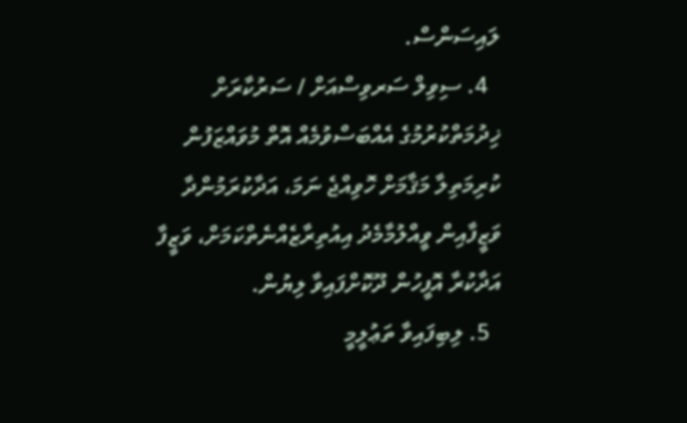ލައިސަންސް.
  4. ސިވިލް ސަރވިސްއަށް / ސަރުކާރަށް ޚިދުމަތްކުރުމުގެ އެއްބަސްވުމެއް އޮތް މުވައްޒަފުން ކުރިމަތިލާ މަޤާމަށް ހޮވިއްޖެ ނަމަ، އަދާކުރަމުންދާ ވަޒީފާއިން ވީއްލުމާމެދު އިއުތިރާޒެއްނެތްކަމަށް، ވަޒީފާ އަދާކުރާ އޮފީހުން ދޫކޮށްފައިވާ ލިޔުން.
  5. ލިބިފައިވާ ތަޢުލީމީ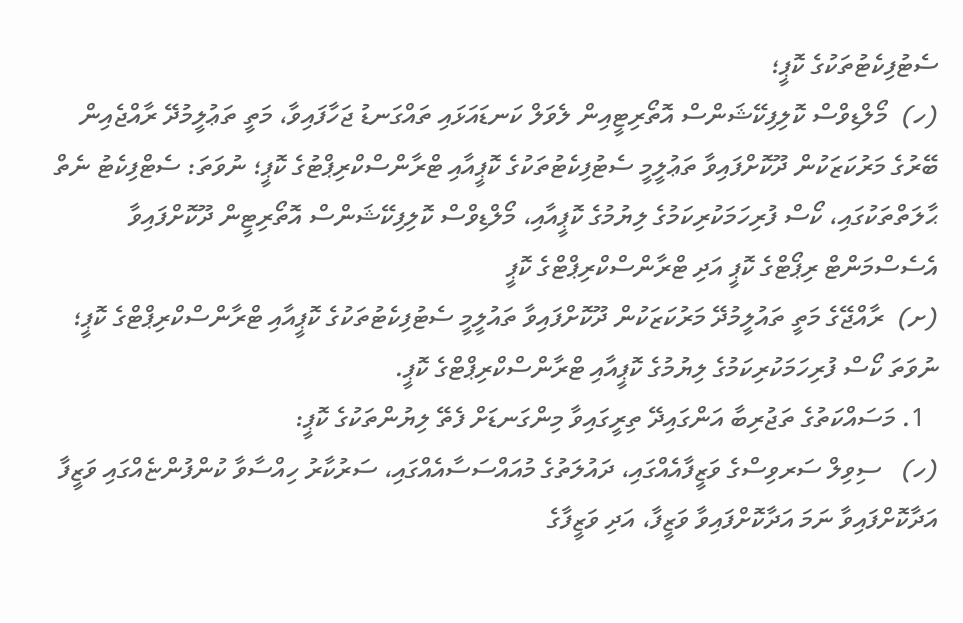ސެޓުފިކެޓުތަކުގެ ކޮޕީ؛
(ހ)  މޯލްޑިވްސް ކޮލިފިކޭޝަންސް އޮތޯރިޓީއިން ލެވަލް ކަނޑައަޅައި ތައްގަނޑު ޖަހާފައިވާ، މަތީ ތަޢުލީމުދޭ ރާއްޖެއިން ބޭރުގެ މަރުކަޒަކުން ދޫކޮށްފައިވާ ތަޢުލީމީ ސެޓުފިކެޓުތަކުގެ ކޮޕީއާއި ޓްރާންސްކްރިޕްޓުގެ ކޮޕީ؛ ނުވަތަ: ސެޓްފިކެޓު ނެތް ޙާލަތްތަކުގައި، ކޯސް ފުރިހަމަކުރިކަމުގެ ލިޔުމުގެ ކޮޕީއާއި، މޯލްޑިވްސް ކޮލިފިކޭޝަންސް އޮތޯރިޓީން ދޫކޮށްފައިވާ އެސެސްމަންޓް ރިޕޯޓްގެ ކޮޕީ އަދި ޓްރާންސްކްރިޕްޓްގެ ކޮޕީ
(ށ)  ރާއްޖޭގެ މަތީ ތައުލީމުދޭ މަރުކަޒަކުން ދޫކޮށްފައިވާ ތައުލީމީ ސެޓުފިކެޓުތަކުގެ ކޮޕީއާއި ޓްރާންސްކްރިޕްޓްގެ ކޮޕީ؛ ނުވަތަ ކޯސް ފުރިހަމަކުރިކަމުގެ ލިޔުމުގެ ކޮޕީއާއި ޓްރާންސްކްރިޕްޓްގެ ކޮޕީ.
  1. މަސައްކަތުގެ ތަޖުރިބާ އަންގައިދޭ ތިރީގައިވާ މިންގަނޑަށް ފެތޭ ލިޔުންތަކުގެ ކޮޕީ:
(ހ)   ސިވިލް ސަރވިސްގެ ވަޒީފާއެއްގައި، ދައުލަތުގެ މުއައްސަސާއެއްގައި، ސަރުކާރު ހިއްސާވާ ކުންފުންޏެއްގައި ވަޒީފާ އަދާކޮށްފައިވާ ނަމަ އަދާކޮށްފައިވާ ވަޒީފާ، އަދި ވަޒީފާގެ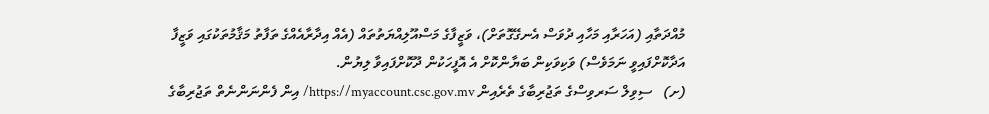މުއްދަތާއި (އަހަރާއި މަހާއި ދުވަސް އެނގޭގޮތަށް)، ވަޒީފާގެ މަސްއޫލިއްޔަތުތައް (އެއް އިދާރާއެއްގެ ތަފާތު މަޤާމުތަކުގައި ވަޒީފާ އަދާކޮށްފައިވީ ނަމަވެސް) ވަކިވަކިން ބަޔާންކޮށް އެ އޮފީހަކުން ދޫކޮށްފައިވާ ލިޔުން.
(ށ)   ސިވިލް ސަރވިސްގެ ތަޖުރިބާގެ ތެރެއިން https://myaccount.csc.gov.mv/ އިން ފެންނަންނެތް ތަޖުރިބާގެ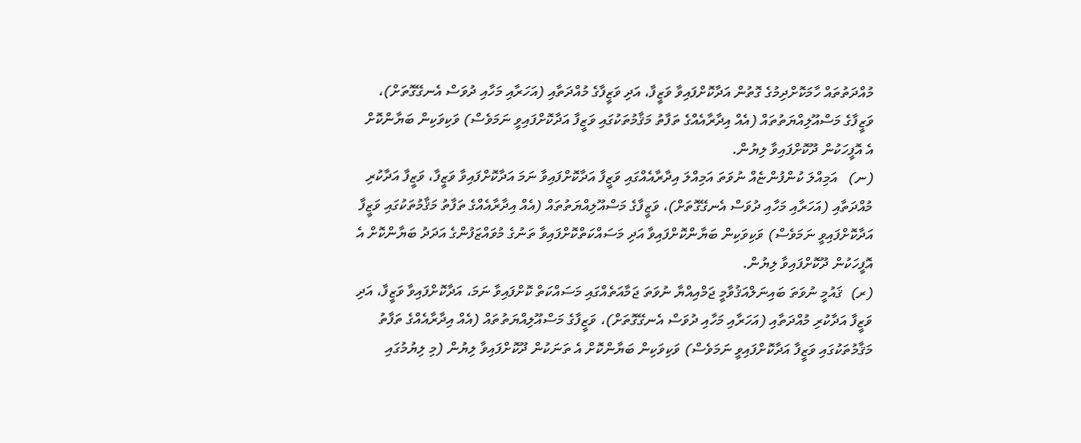މުއްދަތުތައް ހާމަކޮށްދިމުގެ ގޮތުން އަދާކޮށްފައިވާ ވަޒީފާ، އަދި ވަޒީފާގެ މުއްދަތާއި (އަހަރާއި މަހާއި ދުވަސް އެނގޭގޮތަށް)، ވަޒީފާގެ މަސްއޫލިއްޔަތުތައް (އެއް އިދާރާއެއްގެ ތަފާތު މަޤާމުތަކުގައި ވަޒީފާ އަދާކޮށްފައިވީ ނަމަވެސް) ވަކިވަކިން ބަޔާންކޮށް އެ އޮފީހަކުން ދޫކޮށްފައިވާ ލިޔުން.
(ނ)   އަމިއްލަ ކުންފުންޏެއް ނުވަތަ އަމިއްލަ އިދާރާއެއްގައި ވަޒީފާ އަދާކޮށްފައިވާ ނަމަ އަދާކޮށްފައިވާ ވަޒީފާ، ވަޒީފާ އަދާކުރި މުއްދަތާއި (އަހަރާއި މަހާއި ދުވަސް އެނގޭގޮތަށް)، ވަޒީފާގެ މަސްއޫލިއްޔަތުތައް (އެއް އިދާރާއެއްގެ ތަފާތު މަޤާމުތަކުގައި ވަޒީފާ އަދާކޮށްފައިވީ ނަމަވެސް) ވަކިވަކިން ބަޔާންކޮށްފައިވާ އަދި މަސައްކަތްކޮށްފައިވާ ތަނުގެ މުވައްޒަފުންގެ އަދަދު ބަޔާންކޮށް އެ އޮފީހަކުން ދޫކޮށްފައިވާ ލިޔުން.
(ރ)  ޤައުމީ ނުވަތަ ބައިނަލްއަޤުވާމީ ޖަމްއިއްޔާ ނުވަތަ ޖަމާއަތެއްގައި މަސައްކަތް ކޮށްފައިވާ ނަމަ، އަދާކޮށްފައިވާ ވަޒީފާ، އަދި ވަޒީފާ އަދާކުރި މުއްދަތާއި (އަހަރާއި މަހާއި ދުވަސް އެނގޭގޮތަށް)، ވަޒީފާގެ މަސްއޫލިއްޔަތުތައް (އެއް އިދާރާއެއްގެ ތަފާތު މަޤާމުތަކުގައި ވަޒީފާ އަދާކޮށްފައިވީ ނަމަވެސް) ވަކިވަކިން ބަޔާންކޮށް އެ ތަނަކުން ދޫކޮށްފައިވާ ލިޔުން (މި ލިޔުމުގައި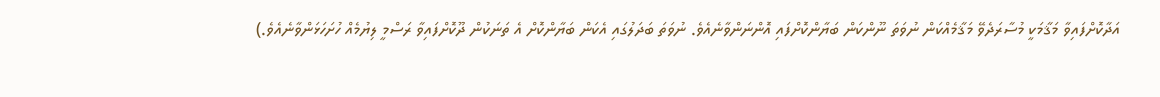އަދާކޮށްފައިވާ މަޤާމަކީ މުސާރަދެވޭ މަޤާމެއްކަން ނުވަތަ ނޫންކަން ބަޔާންކޮށްފައި އޮންނަންވާނެއެވެ. ނުވަތަ ބަދަލުގައި އެކަން ބަޔާންކޮށް އެ ތަނަކުން ދޫކޮށްފައިވާ ރަސްމީ ލިޔުމެއް ހުށަހަޅަންވާނެއެވެ.)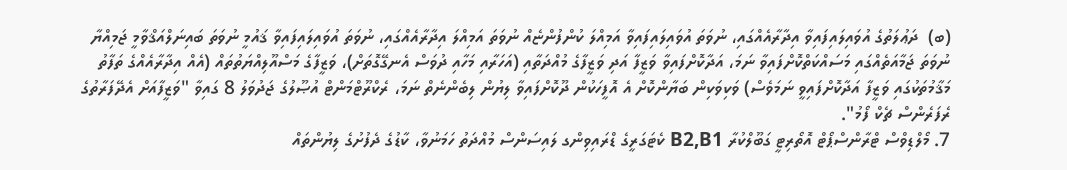(ބ)  ދަޢުލަތުގެ އުވައިލައިފައިވާ އިދާރާއެއްގައި، ނުވަތަ އުވައިލައިފައިވާ އަމިއްލަ ކުންފުންޏެއް ނުވަތަ އަމިއްލަ އިދާރާއެއްގައި، ނުވަތަ އުވައިލައިފައިވާ ޤައުމީ ނުވަތަ ބައިނަލްއަޤްވާމީ ޖަމިއްޔާ ނުވަތަ ޖަމާއަތެއްގައި މަސައްކަތްކޮށްފައިވާ ނަމަ، އަދާކޮށްފައިވާ ވަޒީފާ އަދި ވަޒީފާގެ މުއްދަތާއި (އަހަރާއި މަހާއި ދުވަސް އެނގޭގޮތަށް)، ވަޒީފާގެ މަސްއޫލިއްޔަތުތައް (އެއް އިދާރާއެއްގެ ތަފާތު މަޤާމުތަކުގައި ވަޒީފާ އަދާކޮށްފައިވީ ނަމަވެސް) ވަކިވަކިން ބަޔާންކޮށް އެ އޮފީހަކުން ދޫކޮށްފައިވާ ލިޔުން ލިބެންނެތް ނަމަ، ރެކްރޫޓްމަންޓް އުޞޫލުގެ ޖަދުވަލު 8 ގައިވާ "ވަޒީފާއަށް އެދޭފަރާތުގެ ރެފަރެންސް ޗެކް ފޯމު".
7. މޯލްޑިވްސް ޓްރާންސްޕޯޓް އޮތޯރިޓީ ގަބޫލްކުރާ B2,B1 ކެޓަގަރީގެ ޑްރައިވިންގ ލައިސަންސް މުއްދަތު ހަމަނުވާ، ކާޑުގެ ދެފުށުގެ ލިޔުންތައް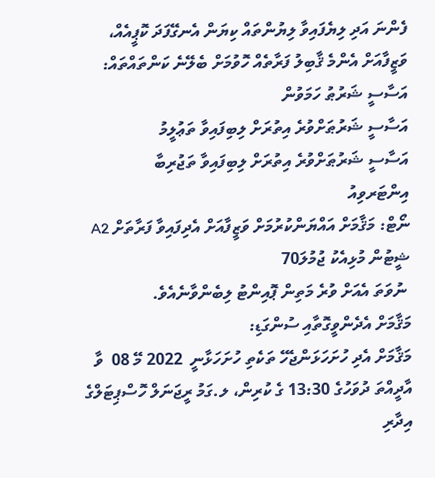ފެންނަ އަދި ލިޔެފައިވާ ލިޔުންތައް ކިޔަން އެނގޭފަދަ ކޮޕީއެއް،
ވަޒީފާއަށް އެންމެ ޤާބިލު ފަރާތެއް ހޮވުމަށް ބެލޭނެ ކަންތައްތައް:
އަސާސީ ޝަރުޠު ހަމަވުން
އަސާސީ ޝަރުޠަށްވުރެ އިތުރަށް ލިބިފައިވާ ތަޢުލީމު
އަސާސީ ޝަރުޠަށްވުރެ އިތުރަށް ލިބިފައިވާ ތަޖުރިބާ
އިންޓަރވިއު
ނޯޓް: މަޤާމަށް އައްޔަންކުރުމަށް ވަޒީފާއަށް އެދިފައިވާ ފަރާތަށް A2 ޝީޓުން މުޅިއެކު ޖުމުލަ70
 ނުވަތަ އެއަށް ވުރެ މަތިން ޕޮއިންޓު ލިބެންވާނެއެވެ.
މަޤާމަށް އެދެންވީގޮތާއި ސުންގަޑި:
މަޤާމަށް އެދި ހުށަހަޅަންޖެހޭ ތަކެތި ހުށަހަޅާނީ  2022 މޭ 08  ވާ އާދީއްތަ ދުވަހުގެ 13:30 ގެ ކުރިން، ލ.ގަމު ރީޖަނަލް ހޮސްޕިޓަލްގެ އިދާރި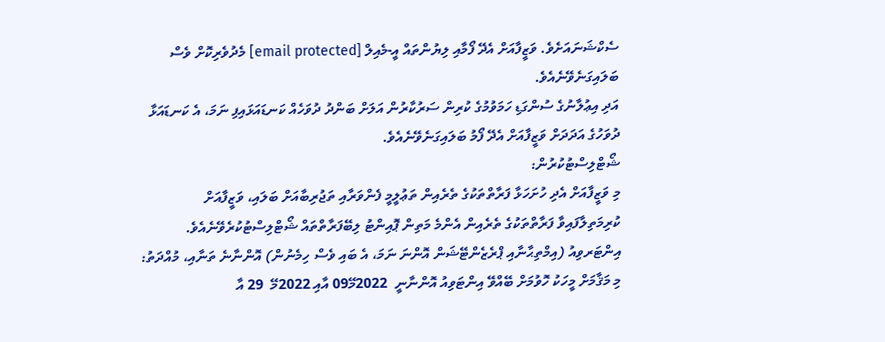ސެކްޝަނައަށެވެ. ވަޒީފާއަށް އެދޭ ފޯމާއި ލިޔުންތައް އީ-މެއިލް [email protected] މެދުވެރިކޮށް ވެސް ބަލައިގަނެވޭނެއެވެ.
އަދި އިޢުލާނުގެ ސުންގަޑި ހަމަވުމުގެ ކުރިން ސަރުކާރުން އަލަށް ބަންދު ދުވަހެއް ކަނޑައަޅައިފި ނަމަ، އެ ކަނޑައަޅާ ދުވަހުގެ އަދަދަށް ވަޒީފާއަށް އެދޭ ފޯމު ބަލައިގަނެވޭނެއެވެ.
ޝޯޓްލިސްޓުކުރުން:
މި ވަޒީފާއަށް އެދި ހުށަހަޅާ ފަރާތްތަކުގެ ތެރެއިން ތަޢުލީމީ ފެންވަރާއި ތަޖުރިބާއަށް ބަލައި، ވަޒީފާއަށް ކުރިމަތިލާފައިވާ ފަރާތްތަކުގެ ތެރެއިން އެންމެ މަތިން ޕޮއިންޓު ލިބޭފަރާތްތައް ޝޯޓްލިސްޓުކުރެވޭނެއެވެ.
އިންޓަރވިއު (އިމްތިޙާނާއި ޕްރެޒެންޓޭޝަން އޮންނަ ނަމަ، އެ ބައި ވެސް ހިމެނުން) އޮންނާނެ ތަނާއި، މުއްދަތު:
މި މަޤާމަށް މީހަކު ހޮވުމަށް ބޭއްވޭ އިންޓަވިއު އޮންނާނީ  2022މޭ09 އާއި 2022މޭ  29 އާ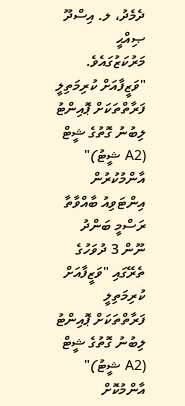ދެމެދު، ލ. އިސްދޫ ޞިއްޙީ މަރުކަޒުގައެވެ.
"ވަޒީފާއަށް ކުރިމަތިލީ ފަރާތްތަކަށް ޕޮއިންޓު ލިބުނު ގޮތުގެ ޝީޓް (A2 ޝީޓު)" އާންމުކުރުން
އިންޓަވިއު ބާއްވާތާ ރަސްމީ ބަންދު ނޫން 3 ދުވަހުގެ ތެރޭގައި "ވަޒީފާއަށް ކުރިމަތިލީ ފަރާތްތަކަށް ޕޮއިންޓު ލިބުނު ގޮތުގެ ޝީޓް (A2 ޝީޓު)" އާންމުކޮށް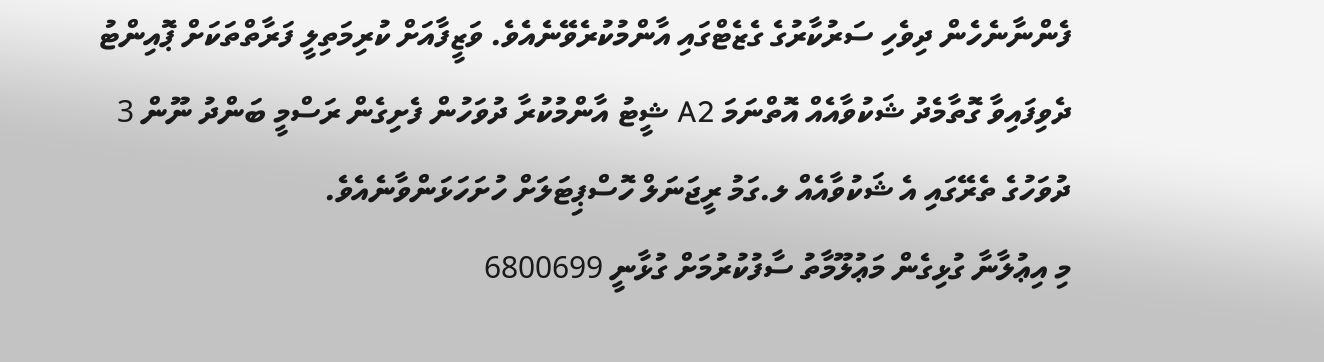ފެންނާނެހެން ދިވެހި ސަރުކާރުގެ ގެޒެޓްގައި އާންމުކުރެވޭނެއެވެ. ވަޒީފާއަށް ކުރިމަތިލީ ފަރާތްތަކަށް ޕޮއިންޓު ދެވިފައިވާ ގޮތާމެދު ޝަކުވާއެއް އޮތްނަމަ A2 ޝީޓު އާންމުކުރާ ދުވަހުން ފެށިގެން ރަސްމީ ބަންދު ނޫން 3 ދުވަހުގެ ތެރޭގައި އެ ޝަކުވާއެއް ލ.ގަމު ރީޖަނަލް ހޮސްޕިޓަލަށް ހުށަހަޅަންވާނެއެވެ.
މި އިޢުލާނާ ގުޅިގެން މަޢުލޫމާތު ސާފުކުރުމަށް ގުޅާނީ 6800699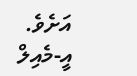އަށެވެ. އީ-މެއިލް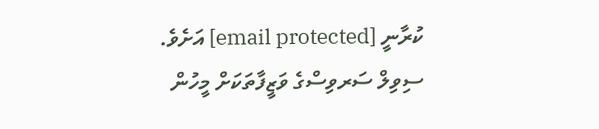ކުރާނީ [email protected] އަށެވެ.
ސިވިލް ސަރވިސްގެ ވަޒީފާތަކަށް މީހުން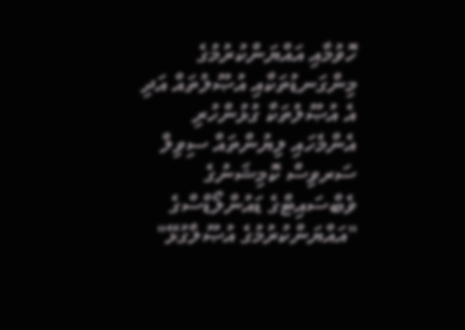ހޮވުމާއި އައްޔަންކުރުމުގެ މިންގަނޑުތަކާއި އުޞޫލުތައް އަދި އެ އުޞޫލުތަކާ ގުޅުންހުރި އެންމެހައި ލިޔުންތައް ސިވިލް ސަރވިސް ކޮމިޝަނުގެ ވެބްސައިޓްގެ ޑައުންލޯޑްސްގެ "އައްޔަންކުރުމުގެ އުޞޫލާގުޅޭ"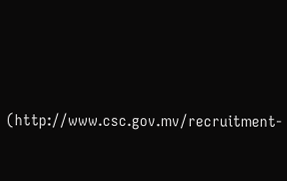(http://www.csc.gov.mv/recruitment-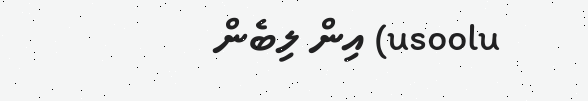usoolu) އިން ލިބެން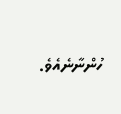ހުންނާނެއެވެ.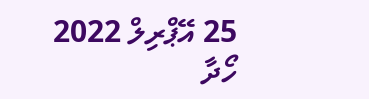25 އޭޕްރިލް 2022
ހޯދާ